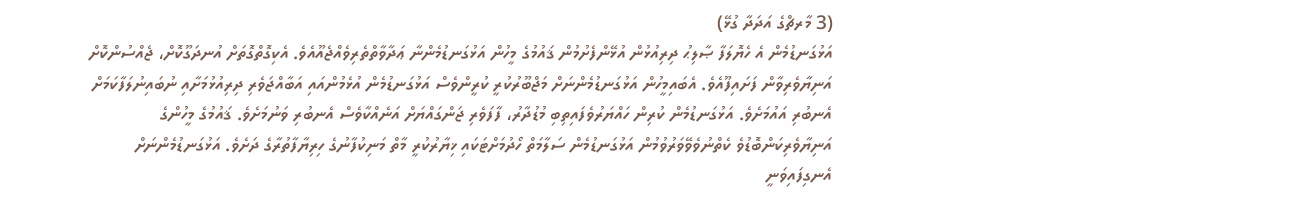(3 މާރޗްގެ އަދަދާ ގުޅޭ)
އަޅުގަނޑުމެން އެ ހެޔޮލަފާ ޞާލިޙު ދިރިއުޅުން އުޅޭންފެށުމުން ޤައުމުގެ މީހުން އަޅުގަނޑުމެންނާ ޢަދާވާތްތެރިވެއްޖެއޫއެވެ. އެކިގޮތްގޮތަށް އުނދަގޫކޮށް، ޖެއްސުންކޮށް އަނިޔާވެރިވާން ފަށައިފޫއެވެ. އެބައިމީހުން އަޅުގަނޑުމެންނަށް މަޖްބޫރުކުރީ ކުރީންވެސް އަޅުގަނޑުމެން އުޅެމުންއައި އަބާއްޖަވެރި ދިރިއުޅުމަށާއި ނުބައިނުލަފާކަމަށް އެނބުރި އައުމަށެވެ. އަޅުގަނޑުމެން ކުރިން ހައްޔަރުވެފައިތިބި މުޑުދާރު، ފާފަވެރި ޖަންގައްޔަށް އަނެއްކާވެސް އެނބުރި ވަނުމަށެވެ. ޤައުމުގެ މީހުންގެ އަނިޔާވެރިކަންބޮޑުވެ ކެތްނުވެވޭވަރުވުމުން އަޅުގަނޑުމެން ސަލާމަތް ހޯދުމަށްޓަކައި ޚިޔާރުކުރީ މާތް މަނިކުފާނުގެ ހިރިޔާފާތުރާގެ ދަށެވެ. އަޅުގަނޑުމެންނަށް އެނގިފައިވަނީ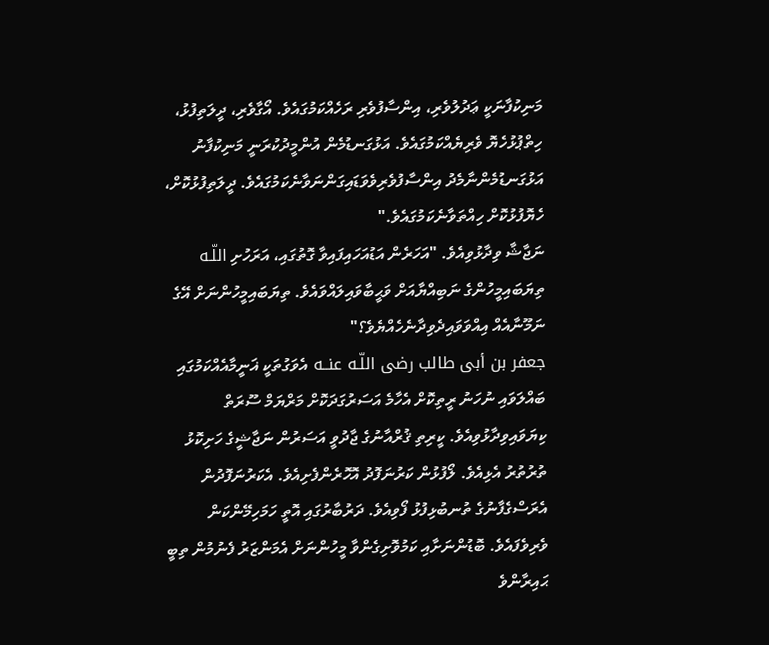މަނިކުފާނަކީ ޢަދުލުވެރި، އިންސާފުވެރި ރަހެއްކަމުގައެވެ. އޯގާވެރި، ދީލަތިފުޅު، ހިތްޕުޅުހެޔޮ ވެރިޔެއްކަމުގައެވެ. އަޅުގަނޑުމެން އުންމީދުކުރަނީ މަނިކުފާނު އަޅުގަނޑުމެންނާމެދު އިންސާފުވެރިވެވަޑައިގަންނަވާނެކަމުގައެވެ. ދީލަތިފުޅުކޮށް، ހެޔޮފުޅުކޮށް ހިއްތަވާނެކަމުގައެވެ."
ނަޖާޝާ ވިދާޅުވިއެވެ. "އަހަރެން އަޑުއަހައިފައިވާ ގޮތުގައި، އަރަހުށި اللّـه ތިޔަބައިމީހުންގެ ނަބިއްޔާއަށް ވަޙީބާވައިލައްވައެވެ. ތިޔަބައިމީހުންނަށް އޭގެ ނަމޫނާއެއް އިއްވަވައިދެވިދާނެހެއްޔެވެ؟"
جعفر بن أبى طالب رضى اللّـه عنــه އެވަގުތަކީ ޣަނީމާއެއްކަމުގައި ބައްލަވައި ނުހަނު ރީތިކޮށް އެހާމެ އަސަރުގަދަކޮށް މަރްޔަމް ސޫރަތް ކިޔަވައިވިދާޅުވިއެވެ. ކީރިތި ޤުރްއާނުގެ ޖާދުވީ އަސަރުން ނަޖާޝީގެ ހަށިކޮޅު ތުރުތުރު އެޅިއެވެ. ލޯފުޅުން ކަރުނަފޮދު އޮހޮރެންފެށިއެވެ. އެކަރުނަފޮދުން އެރަސްގެފާނުގެ ތުނބުޅިފުޅު ފޯވިއެވެ. ދަރުބާރުގައި އޮތީ ހަމަހިމޭންކަން ވެރިވެފައެވެ. ބޮޑުންނަށާއި ކަމުވޮށިގެންވާ މީހުންނަށް އެމަންޒަރު ފެނުމުން ތިބީ ޙައިރާންވެ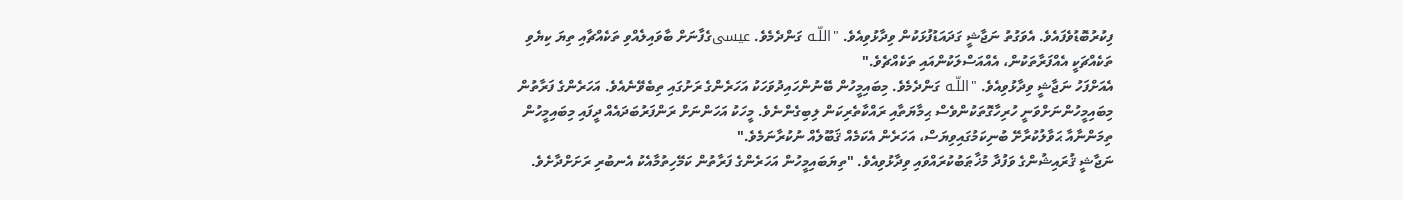ފިކުރުބޮޑުވެފައެވެ. އެވަގުތު ނަޖާޝީ ގަދައަޑުފުޅަކުން ވިދާޅުވިއެވެ. "اللّـه ގަންދެމެވެ. عيسىގެފާނަށް ބާވައިލެއްވި ތަކެއްޗާއި ތިޔަ ކިޔެވި ތަކެއްޗަކީ އެއްފަރާތަކުން، އެއްއަސްލަކުންއައި ތަކެއްޗެވެ."
އެއަށްފަހު ނަޖާޝީ ވިދާޅުވިއެވެ. "اللّـه ގަންދެމެވެ. މިބައިމީހުން ބޭނުންހައިދުވަހަކު އަހަރެންގެ ރަށުގައި ތިބެވޭނެއެވެ. އަހަރެންގެ ފަރާތުން މިބައިމީހުންނަށްވަނީ ހުރިހާގޮތަކުންވެސް ޙިމާޔަތާއި ރައްކާތެރިކަން ލިބިގެންނެވެ. މީހަކު އަހަންނަށް ރަންފަރުބަދައެއް ދީފައި މިބައިމީހުން ތިމަންނާއާ ޙަވާލުކުރާށޭ ބުނިކަމުގައިވިޔަސް، އަހަރެން އެކަމެއް ޤަބޫލެއް ނުކުރާނަމެވެ."
ނަޖާޝީ ޤުރައިޝުންގެ ވަފުދާ މުޚާޠަބުކުރައްވައި ވިދާޅުވިއެވެ. "ތިޔަބައިމީހުން އަހަރެންގެ ފަރާތުން ކަމޭހިތުމާއެކު އެނބުރި ރަށަށްދާށެވެ.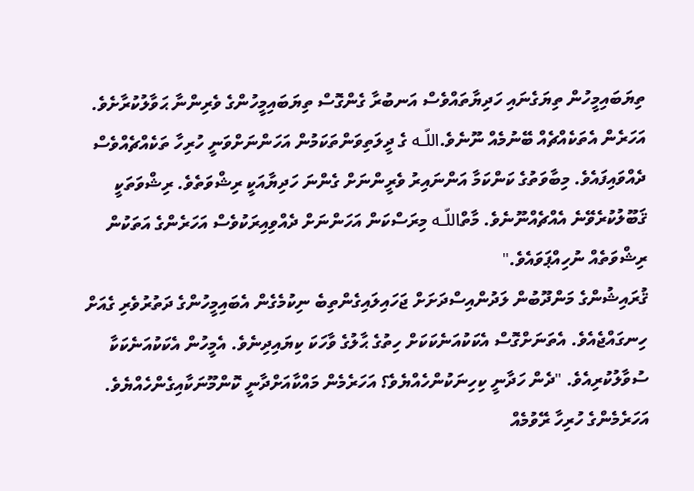ތިޔަބައިމީހުން ތިޔަގެނައި ހަދިޔާތައްވެސް އަނބުރާ ގެންގޮސް ތިޔަބައިމީހުންގެ ވެރިންނާ ޙަވާލުކުރާށެވެ. އަހަރެން އެތަކެއްޗެއް ބޭނުމެއް ނޫނެވެ.اللّـه ގެ ދީލަތިވަންތަކަމުން އަހަންނަށްވަނީ ހުރިހާ ތަކެއްޗެއްވެސް ދެއްވައިފައެވެ. މިބާވަތުގެ ކަންކަމާ އަންނައިރު ވެރީންނަށް ގެންނަ ހަދިޔާއަކީ ރިޝްވަތެވެ. ރިޝްވަތަކީ ޤަބޫލުކުރެވޭނެ އެއްޗެއްނޫނެވެ. މާތްاللّـه މިރަސްކަން އަހަންނަށް ދެއްވިއިރަކުވެސް އަހަރެންގެ އަތަކުން ރިޝްވަތެއް ނުހިއްޕަވައެވެ."
ޤުރައިޝުންގެ މަންދޫބުން ލަދުންއިސްދަށަށް ޖަހައިލައިގެންތިބެ ނިކުމެގެން އެބައިމީހުންގެ ދަތުރުވެރި ގެއަށް ހިނގައްޖެއެވެ. އެތަނަށްގޮސް އެކަކުއަނެކަކަށް ހިތުގެ ޙާލުގެ ވާހަކަ ކިޔައިދިނެވެ. އެމީހުން އެކަކުއަނެކަކާ ސުވާލުކުރިއެވެ. "ދެން ހަދާނީ ކިހިނަކުންހެއްޔެވެ؟ އަހަރެމެން މައްކާއަށްދާނީ ކޮންމޫނަކާއިގެންހެއްޔެވެ. އަހަރެމެންގެ ހުރިހާ ރޭވުމެއް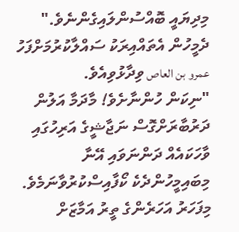މިދިޔައީ ބޮއްސުންލައިގެންނެވެ." ދެމީހުން އެތައްއިރަކު ސައްލާކުރުމަށްފަހު عمرو بن العاص ވިދާޅުވިއެވެ.
"ނިކަން ހުންނާށެވެ! މާދަމާ އަލުން ދަރުބާރަށްގޮސް ނަޖާޝީގެ އަރިހުގައި ވާހަކައެއް ދަންނަވައި އޭނާ މިބައިމީހުންދެކެ ކޯފާއިސްކުރުވާނަމެވެ. މިފަހަރު އަހަރެންގެ ތީރު އަމާޒަށް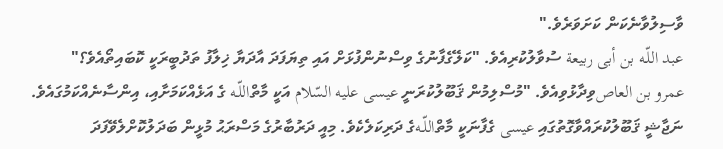ވާސިލުވާނެކަން ކަށަވަރެވެ."
عبد اللّـه بن أبى ربيعة ސުވާލުކުރިއެވެ. "ކަލޭގެފާނުގެ ވިސްނުންފުޅަށް އައި ތިޔަފަދަ އާދަޔާ ޚިލާފު ތަދުބީރަކީ ކޮބައިތޯއެވެ؟"
عمرو بن العاصވިދާޅުވިއެވެ. "މުސްލިމުން ޤަބޫލުކުރަނީ عيسى عليه السّلام އަކީ މާތްاللّـه ގެ އަޅެއްކަމަށާއި، އިންސާނެއްކަމުގައެވެ. ނަޖާޝީ ޤަބޫލުކުރައްވާގޮތުގައި عيسى ގެފާނަކީ މާތްاللّـهގެ ދަރިކަލެކެވެ. މިއީ ދަރުބާރުގެ މަސްރަޙު މުޅީން ބަދަލުކޮށްލެވޭފަދަ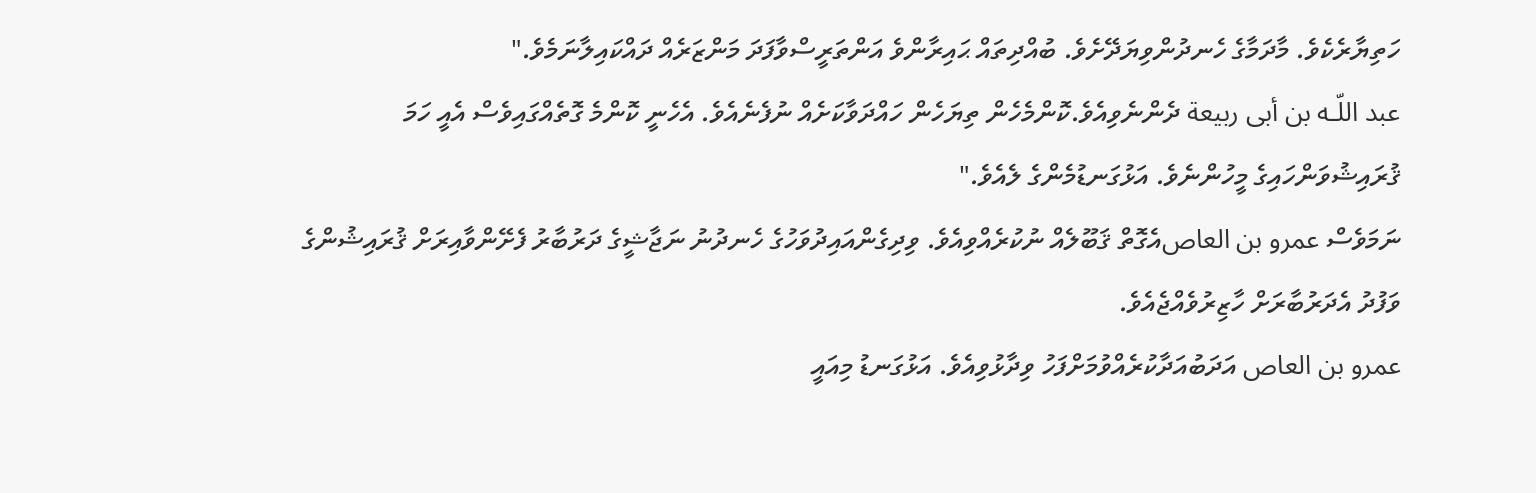ހަތިޔާރެކެވެ. މާދަމާގެ ހެނދުންވިޔަދޭށެވެ. ބުއްދިތައް ޙައިރާންވެ އަންތަރީސްވާފަދަ މަންޒަރެއް ދައްކައިލާނަމެވެ."
عبد اللّـه بن أبى ربيعة ދެންނެވިއެވެ.ކޮންމެހެން ތިޔަހެން ހައްދަވާކަށެއް ނުފެނެއެވެ. އެހެނީ ކޮންމެ ގޮތެއްގައިވެސް އެއީ ހަމަ ޤުރައިޝުވަންހައިގެ މީހުންނެވެ. އަޅުގަނޑުމެންގެ ލެއެވެ."
ނަމަވެސް عمرو بن العاصއެގޮތް ޤަބޫލެއް ނުކުރެއްވިއެވެ. ވިދިގެންއައިދުވަހުގެ ހެނދުނު ނަޖާޝީގެ ދަރުބާރު ފެށޭންވާއިރަށް ޤުރައިޝުންގެ ވަފުދު އެދަރުބާރަށް ހާޒިރުވެއްޖެއެވެ.
عمرو بن العاص އަދަބުއަދާކުރެއްވުމަށްފަހު ވިދާޅުވިއެވެ. އަޅުގަނޑު މިއައީ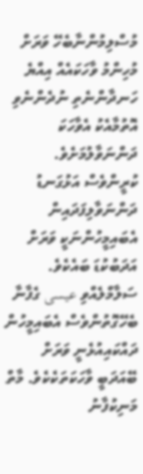މުސްލިމުންނާބެހޭ ވަރަށް މުހިންމު ވާހަކައެއް އިއްޔެ ހަނދާންނެތި ނުދެންނެވި އޮތުމާއެކު އެވާހަކަ ދަންނަވާލުމަށެވެ. ކުރީންވެސް އަޅުގަނޑު ދަންނަވާލިފަދައިން އެބައިމީހުންނަކީ ވަރަށް އަދަބުކުޑަ ބައެކެވެ. ސަލާމްލެއްވި عيسى ގެފާނާ ބެހޭގޮތުންވެސް އެބައިމީހުން ދައްކައިއުޅެނީ ވަރަށް ބޭއަދަބީ ވާހަކަތަކެކެވެ. މާތް މަނިކުފާނު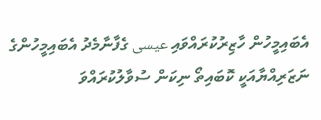އެބައިމީހުން ހާޒިރުކުރައްވައި عيسى ގެފާނާމެދު އެބައިމީހުންގެ ނަޒަރިއްޔާއަކީ ކޮބައިތޯ ނިކަން ސުވާލުކުރައްވަ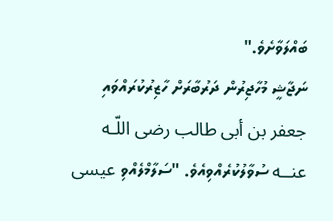ބައްލަވާށެވެ."
ނަޖާޝީ މުހާޖިރުން ދަރުބާރަށް ހާޒިރުކުރައްވައި جعفر بن أبى طالب رضى اللّـه عنــه ސުވާލުކުރެއްވިއެވެ. "ސަލާމްލެއްވި عيسى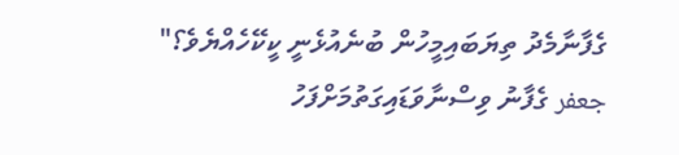ގެފާނާމެދު ތިޔަބައިމީހުން ބުނެއުޅެނީ ކީކޭހެއްޔެވެ؟" جعفر ގެފާނު ވިސްނާވަޑައިގަތުމަށްފަހު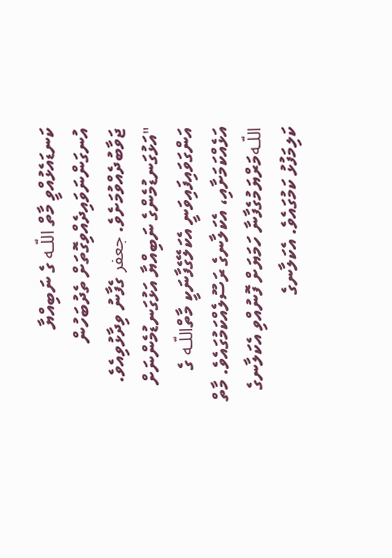ކަނޑައެޅުއްވީ މާތް اللّـه ގެ ނަބިއްޔާ އުނގަންނަވައިދެއްވިގޮތަށް ތެދުބަހުން ޖަވާބުދެއްވުމަށެވެ. جعفر ގެފާނު ވިދާޅުވިއެވެ. "އަޅުގަނޑުމެންގެ ނަބިއްޔާ އަޅުގަނޑުމެންނަށް އަންގަވައިފައިވަނީ އެކަލޭގެފާނަކީ މާތްاللّـه ގެ އަޅެއްކަމަށާއި، އެކަލާނގެ ރަސޫލެއްކަމުގައެވެ. މާތް اللّـهމަރްޔަމުގެފާނާ ހަމަޔަށް ފޮނުއްވި އެކަލާނގެ ކަލިމަފުޅު ކަމުގައެވެ. އެކަލާނގެ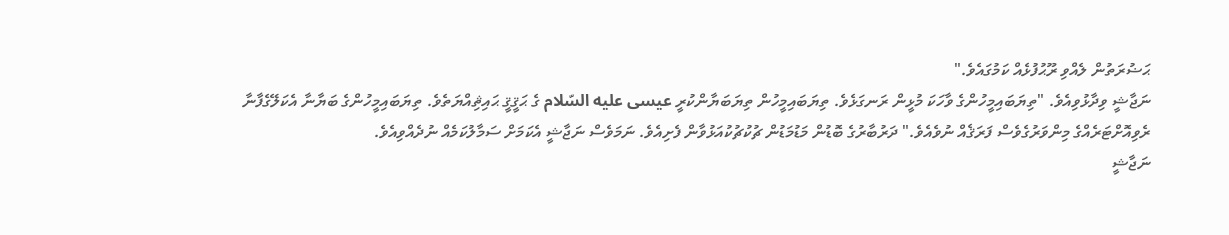ޙަޟުރަތުން ލެއްވި ރޫޙުފުޅެއް ކަމުގައެވެ."
ނަޖާޝީ ވިދާޅުވިއެވެ. "ތިޔަބައިމީހުންގެ ވާހަކަ މުޅީން ރަނގަޅެވެ. ތިޔަބައިމީހުން ތިޔަބަޔާންކުރީ عيسى عليه السّلام ގެ ޙަޤީޤީ ޙައިޘިއްޔަތެވެ. ތިޔަބައިމީހުންގެ ބަޔާނާ އެކަލޭގެފާނާ ރެވިއޮށްޓަރެއްގެ މިންވަރުގެވެސް ފަރަޤެއް ނުވެއެވެ." ދަރުބާރުގެ ބޮޑުން މަޑުމަޑުން ޗުކުޗުކުއަޅުވާން ފެށިއެވެ. ނަމަވެސް ނަޖާޝީ އެކަމަށް ސަމާލުކަމެއް ނުދެއްވިއެވެ.
ނަޖާޝީ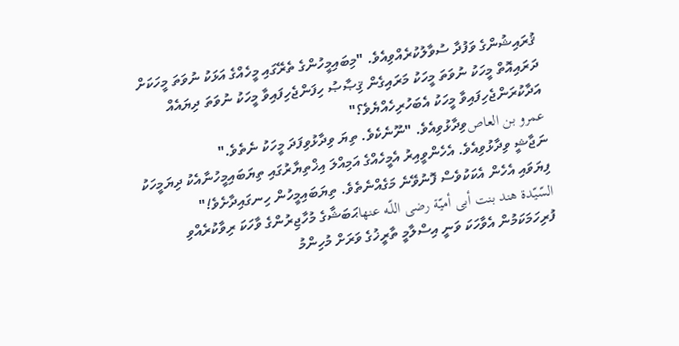ޤުރައިޝުންގެ ވަފުދާ ސުވާލުކުރެއްވިއެވެ. "މިބައިމީހުންގެ ތެރޭގައި މީހެއްގެ އަޅަކު ނުވަތަ މީހަކަށް ދަރައިއޮތް މީހަކު ނުވަތަ މީހަކު މަރައިގެން ޤިޞާޞު ހިފަންޖެހިފައިވާ މީހަކު ނުވަތަ ދިޔައެއް އަދާކުރަންޖެހިފައިވާ މީހަކު އެބަހުރިހެއްޔެވެ؟"
عمرو بن العاصވިދާޅުވިއެވެ. "ނޫނެކެވެ. ތިޔަ ވިދާޅުވިފަދަ މީހަކު ނެތެވެ."
ނަޖާޝީ ވިދާޅުވިއެވެ. އެހެންވީއިރު އެމީހެއްގެ އަމިއްލަ އިޚްތިޔާރުގައި ތިޔަބައިމީހުނާއެކު ދިޔަމީހަކު ފިޔަވައި އެހެން އެކަކުވެސް ފޮނުވޭނެ މަގެއްނެތެވެ. ތިޔަބައިމީހުން ހިނގައިދާށެވެ!"
السّيّدة هند بنت أبى أميّة رضى اللّـه عنهاޙަބަޝާގެ މުހާޖިރުންގެ ވާހަކަ ރިވާކުރެއްވި ފުރިހަމަކަމުން އެވާހަކަ ވަނީ އިސްލާމީ ތާރީޚުގެ ވަރަށް މުހިންމު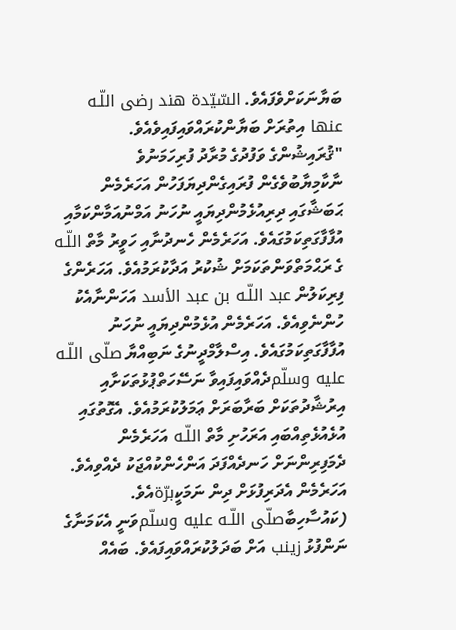ބަޔާނަކަށްވެފައެވެ. السّيّدة هند رضى اللّـه عنها އިތުރަށް ބަޔާންކުރައްވައިފައިވެއެވެ.
"ޤުރައިޝުންގެ ވަފުދުގެ މުރާދު ފުރިހަމަނުވެ ނާކާމިޔާބުވެގެން ފުރައިގެންދިޔަފަހުން އަހަރެމެން ޙަބަޝާގައި ދިރިއުޅެމުންދިޔައީ ނުހަނު އަމްނުއަމާންކަމާއި އުފާފާގަތިކަމުގައެވެ. އަހަރެމެން ހެނދުނާއި ހަވީރު މާތް اللّـه ގެ ރަޙްމަތްވަންތަކަމަށް ޝުކުރު އަދާކުރަމުއެވެ. އަހަރެންގެ ފިރިކަލުން عبد اللّـه بن عبد الأسد އަހަންނާއެކު ހުންނެވިއެވެ. އަހަރެމެން އުޅެމުންދިޔައީ ނުހަނު އުފާފާގަތިކަމުގައެވެ. އިސްލާމްދީނުގެ ނަބިއްޔާ صلّى اللّـه عليه وسلّمދެއްވައިފައިވާ ނަސޭހަތްޕުޅުތަކަށާއި އިރުޝާދުތަކަށް ބަރާބަރަށް ޢަމަލުކުރަމުއެވެ. އެގޮތުގައި އުޅެއުޅެތިއްބައި އަރަހުށި މާތް اللّـه އަހަރެމެން ދެމަފިރިންނަށް ހަނދެއްފަދަ އަންހެންކުއްޖަކު ދެއްވިއެވެ. އަހަރެމެން އެދަރިފުޅަށް ދިން ނަމަކީبرّةއެވެ. (ކައުސާހިބާصلّى اللّـه عليه وسلّمވަނީ އެކަމަނާގެ ނަންފުޅު زينب އަށް ބަދަލުކުރައްވައިފައެވެ. ބައެއް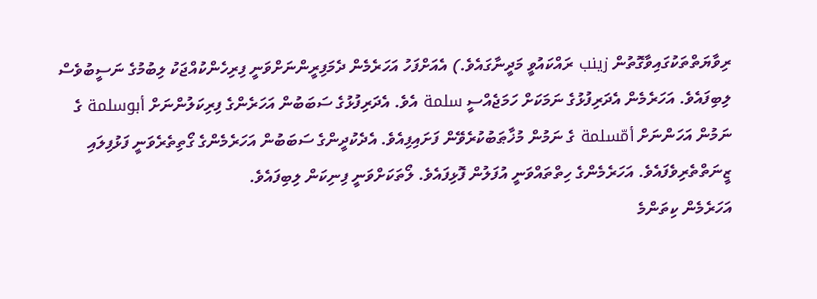ރިވާޔަތްތަކުގައިވާގޮތުން زينب ރައްކައުވީ މަދީނާގައެވެ.) އެއަށްފަހު އަހަރެމެން ދެމަފިރީންނަށްވަނީ ފިރިހެންކުއްޖަކު ލިބުމުގެ ނަސީބުވެސް ލިބިފައެވެ. އަހަރެމެން އެދަރިފުޅުގެ ނަމަކަށް ހަމަޖެއްސީ سلمة އެވެ. އެދަރިފުޅުގެ ސަބަބުން އަހަރެންގެ ފިރިކަލުންނަށް أبوسلمة ގެ ނަމުން އަހަންނަށް أمّسلمة ގެ ނަމުން މުޚާޠަބުކުރެވޭން ފަށައިފިއެވެ. އެދެކުދީންގެ ސަބަބުން އަހަރެމެންގެ ގޯތިތެރެވަނީ ފަޅުފިލައި ޒީނަތްތެރިވެފައެވެ. އަހަރެމެންގެ ހިތްތައްވަނީ އުފަލުން ފޮޅިފައެވެ. ލޯތަކަށްވަނީ ފިނިކަން ލިބިފައެވެ.
އަހަރެމެން ކިތަންމެ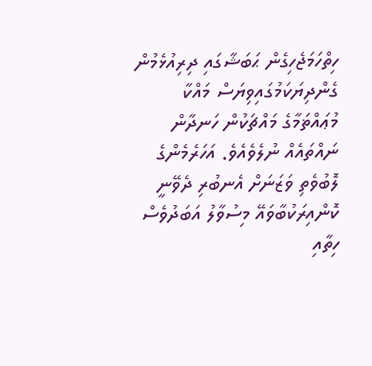ހިތްހަމަޖެހިގެން ޙަބަޝާގައި ދިރިއުޅެމުން ގެންދިޔަކަމުގައިވިޔަސް މައްކާ މުޢައްޡަމާގެ މައްޗަކުން ހަނދާން ނައްތައެއް ނުލެވެއެވެ. އަހަރެމެންގެ ލޮބުވެތި ވަޒަނަށް އެނބުރި ދެވޭނީ ކޮންއިރަކުބާވައޭ މިސުވާލު އަބަދުވެސް ހިތާއި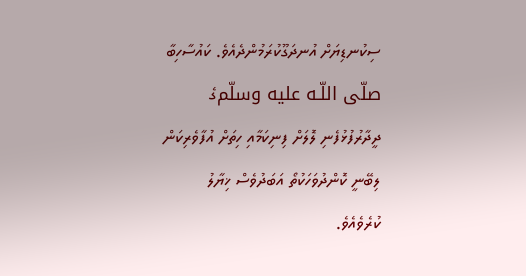ސިކުނޑިޔަށް އުނދަގޫކުރަމުންދެއެވެ. ކައުސާހިބާ صلّى اللّـه عليه وسلّمގެ ދީދާރުފުޅުފެނި ލޮލަށް ފިނިކަމާއި ހިތަށް އުފާވެރިކަން ލިބޭނީ ކޮންދުވަހަކުތޯ އަބަދުވެސް ޚިޔާލު ކުރެވެއެވެ.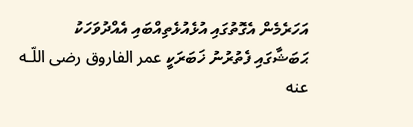އަހަރެމެން އެގޮތުގައި އުޅެއުޅެތިއްބައި އެއްދުވަހަކު ޙަބަޝާގައި ފެތުރުނު ޚަބަރަކީ عمر الفاروق رضى اللّـه عنه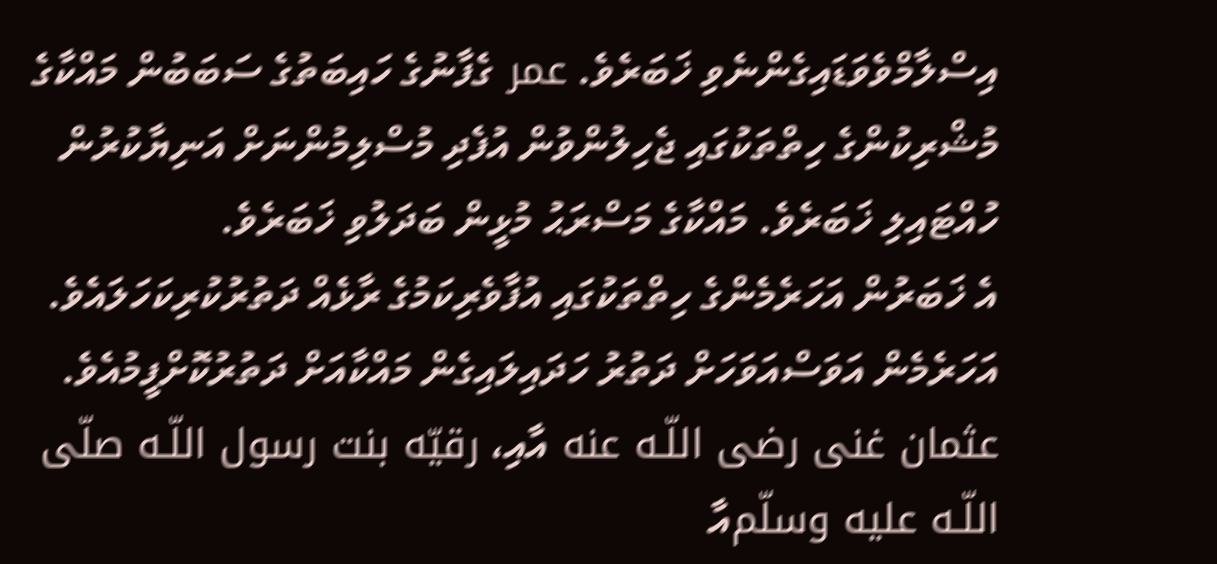އިސްލާމްވެވަޑައިގެންނެވި ޚަބަރެވެ. عمر ގެފާނުގެ ހައިބަތުގެ ސަބަބުން މައްކާގެ މުޝްރިކުންގެ ހިތްތަކުގައި ޖެހިލުންވުން އުފެދި މުސްލިމުންނަށް އަނިޔާކުރުން ހުއްޓައިލި ޚަބަރެވެ. މައްކާގެ މަސްރަޙު މުޅީން ބަދަލުވި ޚަބަރެވެ.
އެ ޚަބަރުން އަހަރެމެންގެ ހިތްތަކުގައި އުފާވެރިކަމުގެ ރާޅެއް ދަތުރުކުރިކަހަލައެވެ. އަހަރެމެން އަވަސްއަވަހަށް ދަތުރު ހަދައިލައިގެން މައްކާއަށް ދަތުރުކޮށްފީމުއެވެ. عثمان غنى رضى اللّـه عنه އާއި، رقيّه بنت رسول اللّـه صلّى اللّـه عليه وسلّمއާ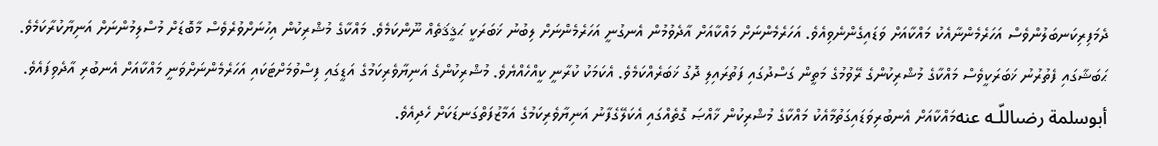ދެމަފިރިކަނބަލުންވެސް އަހަރެމެންނާއެކު މައްކާއަށް ވަޑައިގެންނެވިއެވެ. އަހަރެމެންނަށް މައްކާއަށް އާދެވުމުން އެނގުނީ އަހަރެމެންނަށް ލިބުނު ޚަބަރަކީ ޙަޤީޤަތެއް ނޫންކަމެވެ. މައްކާގެ މުޝްރިކުން އިހުނަށްވުރެވެސް މާބޮޑަށް މުސްލިމުންނަށް އަނިޔާކުރާކަމެވެ. ޙަބަޝާގައި ފެތުރުނު ޚަބަރަކީވެސް މައްކާގެ މުޝްރިކުންގެ ރޭވުމުގެ މަތީން ގަސްދުގައި ފަތުރައިލި ދޮގު ޚަބަރެއްކަމެވެ. އެކަމަކު ކުރާނީ ކީއްހެއްޔެވެ. މުޝްރިކުންގެ އަނިޔާވެރިކަމުގެ އަޑީގައި ފިސްވުމަށްޓަކައި އަހަރެމެންނަށްވަނީ މައްކާއަށް އެނބުރި އާދެވިފައެވެ.
أبوسلمة رضىاللّـه عنهމައްކާއަށް އެނބުރިވަޑައިގަތުމާއެކު މައްކާގެ މުޝްރިކުން ޚާއްޞަ ގޮތެއްގައި އެކަލޭގެފާނު އަނިޔާވެރިކަމުގެ އަމާޒުފަތްގަނޑަކަށް ހެދިއެވެ.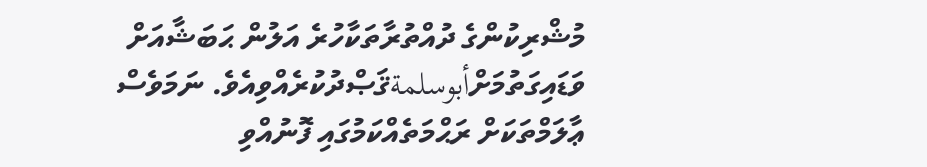މުޝްރިކުންގެ ދުއްތުރާތަކާހުރެ އަލުން ޙަބަޝާއަށް ވަޑައިގަތުމަށްأبوسلمةޤަޞްދުކުރެއްވިއެވެ. ނަމަވެސް ޢާލަމްތަކަށް ރަޙްމަތެއްކަމުގައި ފޮނުއްވި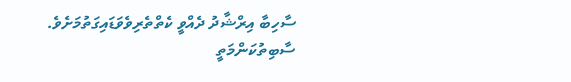ސާހިބާ އިރްޝާދު ދެއްވީ ކެތްތެރިވެވަޑައިގަތުމަށެވެ. ސާބިތުކަންމަތީ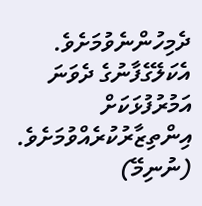ދެމިހުންނެވުމަށެވެ. އެކަލޭގެފާނުގެ ދެވަނަ އަމުރުފުޅަކަށް އިންތިޒާރުކުރެއްވުމަށެވެ.
(ނުނިމޭ)